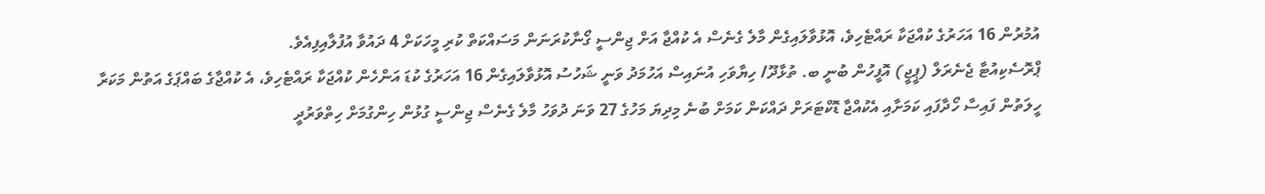އުމުރުން 16 އަހަރުގެ ކުއްޖަކާ ރައްޓެހިވެ، އޮޅުވާލައިގެން މާލެ ގެނެސް އެ ކުއްޖާ އަށް ޖިންސީ ގޯނާކުރަނަން މަސައްކަތް ކުރި މީހަކަށް 4 ދައުވާ އުފުލާއިފިއެވެ.
ޕްރޮސެކިއުޓާ ޖެނެރަލް (ޕީޖީ) އޮފީހުން ބުނީ ބ. ތުޅާދޫ/ ހިޔާވަހި އުނައިސް އަހުމަދު ވަނީ ޝަހުސު އޮޅުވާލައިގެން 16 އަހަރުގެ ކުޑަ އަންހެން ކުއްޖަކާ ރައްޓެހިވެ، އެ ކުއްޖާގެ ބައްޕަގެ އަތުން މަކަރާ ހީލަތުން ފައިސާ ހޯދާފައި ކަމަށާއި އެކުއްޖާ ޑޮކްޓަރަށް ދައްކަން ކަމަށް ބުނެ މިދިޔަ މަހުގެ 27 ވަނަ ދުވަހު މާލެ ގެނެސް ޖިންސީ ގުޅުން ހިންގުމަށް ހިތްވަރުދީ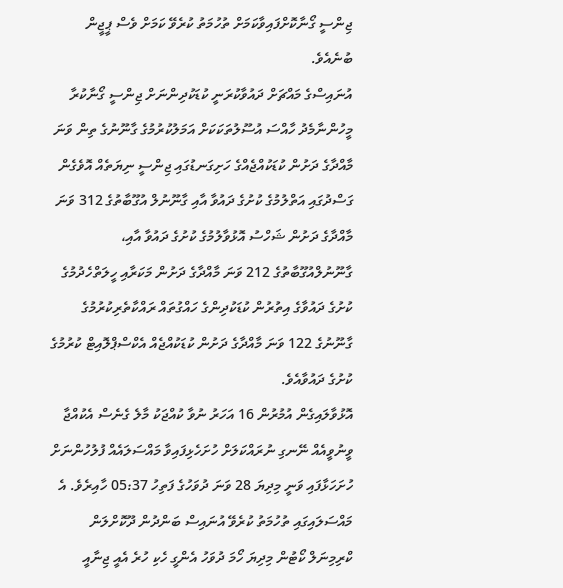ޖިންސީ ގޯނާކޮށްފައިވާކަމަށް ތުހުމަތު ކުރެވޭ ކަމަށް ވެސް ޕީޖީން ބުނެއެވެ.
އުނައިސްގެ މައްޗަށް ދައުވާކުރަނީ ކުޑަކުދިންނަށް ޖިންސީ ގޯނާކުރާ މީހުންނާމެދު ހާއްސަ އުސޫލުތަކަކަށް އަމަލުކުރުމުގެ ގާނޫނުގެ ތިން ވަނަ މާއްދާގެ ދަށުން ކުޑަކުއްޖެއްގެ ހަށިގަނޑުގައި ޖިންސީ ނިޔަތެއް އޮވެގެން ގަސްދުގައި އަތްލުމުގެ ކުށުގެ ދައުވާ އާއި ގާނޫނުލް އުގޫބާތުގެ 312 ވަނަ މާއްދާގެ ދަށުން ޝަހްސު އޮޅުވާލުމުގެ ކުށުގެ ދައުވާ އާއި، ގާނޫނުލްއުގޫބާތުގެ 212 ވަނަ މާއްދާގެ ދަށުން މަކަރާއި ހީލަތްހެދުމުގެ ކުށުގެ ދައުވާގެ އިތުރުން ކުޑަކުދިންގެ ހައްގުތައް ރައްކާތެރިކުރުމުގެ ގާނޫނުގެ 122 ވަނަ މާއްދާގެ ދަށުން ކުޑަކުއްޖެއް އެކްސްޕްލޮއިޓް ކުރުމުގެ ކުށުގެ ދައުވާއެވެ.
އޮޅުވާލައިގެން އުމުރުން 16 އަހަރު ނުވާ ކުއްޖަކު މާލެ ގެނެސް އެކުއްޖާ ވީނުވީއެއް ނޭނގި ނުރައްކަލަށް ހުށަހެޅިފައިވާ މައްސަލައެއް ފުލުހުންނަށް ހުށަހަޅާފައި ވަނީ މިދިޔަ 28 ވަނަ ދުވަހުގެ ފަތިހު 05:37 ހާއިރެވެ. އެ މައްސަލައިގައި ތުހުމަތު ކުރެވޭ އުނައިސް ބަންދުން ދޫކޮށްލަން ކްރިމިނަލް ކޯޓުން މިދިޔަ ހޯމަ ދުވަހު އެންގީ ހެކި ހުރެ އެއީ ޖިނާއީ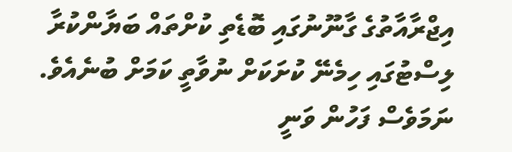އިޖްރާއާތުގެ ގާނޫނުގައި ބޮޑެތި ކުށްތައް ބަޔާންކުރާ ލިސްޓުގައި ހިމެނޭ ކުށަކަށް ނުވާތީ ކަމަށް ބުނެއެވެ.
ނަމަވެސް ފަހުން ވަނީ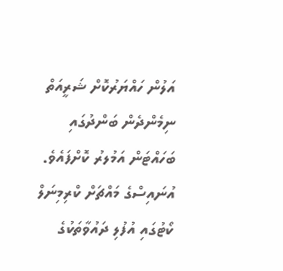އަލުން ހައްޔަރުކޮށް ޝަރީއަތް ނިމެންދެން ބަންދުގައި ބަހައްޓަން އަމުލރު ކޮށްފައެވެ. އުނައިސްގެ މައްޗަށް ކްރިމިނަލް ކޯޓުގައި އުފުލި ދައުވާތަކުގެ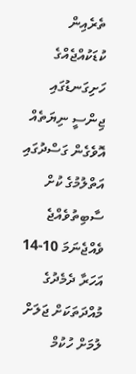ތެރެއިން ކުޑަކުއްޖެއްގެ ހަށިގަނޑުގައި ޖިންސީ ނިޔަތެއް އޮވެގެން ގަސްދުގައި އަތްލުމުގެ ކުށް ސާބިތުވެއްޖެ ވެއްޖެނަމަ 10-14 އަހަރާ ދެމެދުގެ މުއްދަތަކަށް ޖަލަށް ލުމަށް ހުކުމް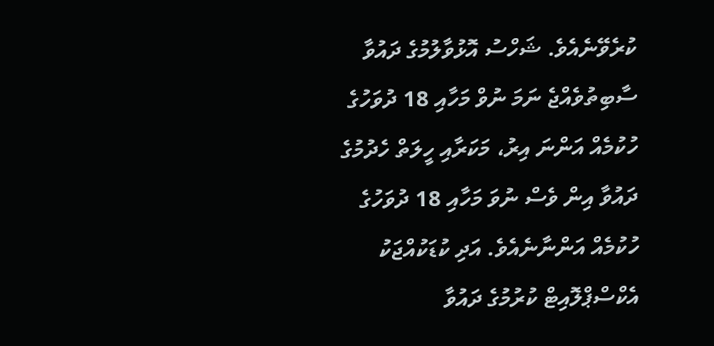ކުރެވޭނެއެވެ. ޝަހްސު އޮޅުވާލުމުގެ ދައުވާ ސާބިތުވެއްޖެ ނަމަ ނުވް މަހާއި 18 ދުވަހުގެ ހުކުމެއް އަންނަ އިރު، މަކަރާއި ހީލަތް ހެދުމުގެ ދައުވާ އިން ވެސް ނުވަ މަހާއި 18 ދުވަހުގެ ހުކުމެއް އަންނާނެއެވެ. އަދި ކުޑަކުއްޖަކު އެކްސްޕްލޮއިޓް ކުރުމުގެ ދައުވާ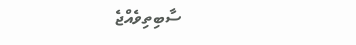ސާބިތިވެއްޖެ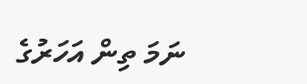ނަމަ ތިން އަހަރުގެ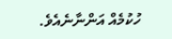ހުކުމެއް އަންނާނެއެވެ.